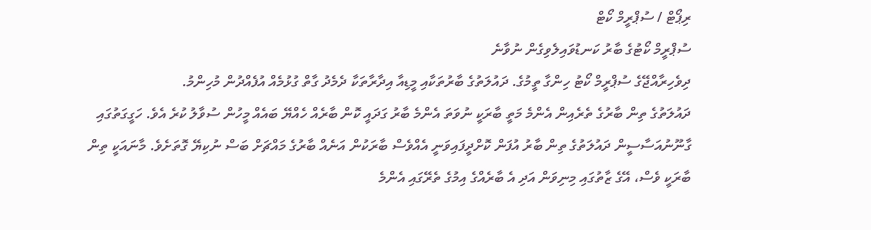ރިޕޯޓް / ސުޕްރީމް ކޯޓް
ސުޕްރީމް ކޯޓުގެ ބާރު ކަނޑުވައިލެވިގެން ނުވާނެ
ދިވެހިރާއްޖޭގެ ސުޕްރީމް ކޯޓު ހިންގާ ތީމުގެ. ދައުލަތުގެ ބާރުތަކާއި މީޑިއާ އިދާރާތަކާ ދެމެދު ގާތް ގުޅުމެއް އުފެއްދުން މުހިންމު.
ދައުލަތުގެ ތިން ބާރުގެ ތެރެއިން އެންމެ މަތީ ބާރަކީ ނުވަތަ އެންމެ ބާރު ގަދައީ ކޮން ބާރެއް ހެއްޔޭ ބައެއް މީހުން ސުވާލު ކުރެ އެވެ. ހަގީގަތުގައި ގާނޫނުއަސާސީން ދައުލަތުގެ ތިން ބާރު އުފަން ކޮށްދީފައިވަނީ އެއްވެސް ބާރަކުން އަނެއް ބާރުގެ މައްޗަށް ބަސް ނުކިޔޭ ގޮތަށެވެ. މާނައަކީ ތިން ބާރަކީ ވެސް، އޭގެ ޒާތުގައި މިނިވަން އަދި އެ ބާރެއްގެ އިމުގެ ތެރޭގައި އެންމެ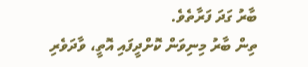ބާރު ގަދަ ފަރާތެވެ.
ތިން ބާރު މިނިވަން ކޮށްދީފައި އޮތީ، ވާދަވެރި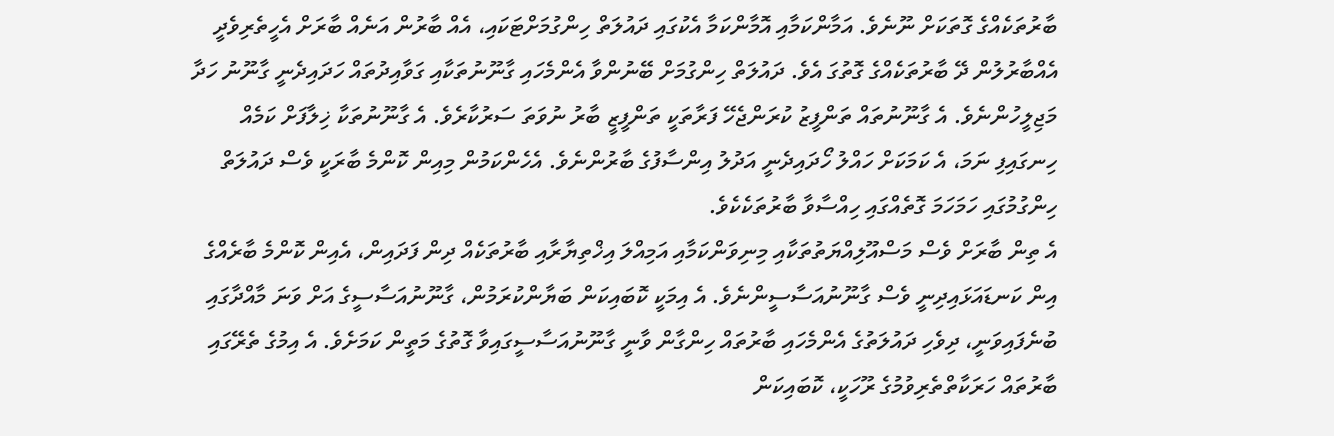ބާރުތަކެއްގެ ގޮތަކަށް ނޫނެވެ. އަމާންކަމާއި އޮމާންކަމާ އެކުގައި ދައުލަތް ހިންގުމަށްޓަކައި، އެއް ބާރުން އަނެއް ބާރަށް އެހީތެރިވެދީ އެއްބާރުލުން ދޭ ބާރުތަކެއްގެ ގޮތުގަ އެވެ. ދައުލަތް ހިންގުމަށް ބޭނުންވާ އެންމެހައި ގާނޫނުތަކާއި ގަވާއިދުތައް ހަދައިދެނީ ގާނޫނު ހަދާ މަޖިލީހުންނެވެ. އެ ގާނޫނުތައް ތަންފީޒު ކުރަންޖެހޭ ފަރާތަކީ ތަންފީޒީ ބާރު ނުވަތަ ސަރުކާރެވެ. އެ ގާނޫނުތަކާ ޚިލާފަށް ކަމެއް ހިނގައިފި ނަމަ، އެ ކަމަކަށް ހައްލު ހޯދައިދެނީ އަދުލު އިންސާފުގެ ބާރުންނެވެ. އެހެންކަމުން މިއިން ކޮންމެ ބާރަކީ ވެސް ދައުލަތް ހިންގުމުގައި ހަމަހަމަ ގޮތެއްގައި ހިއްސާވާ ބާރުތަކެކެވެ.
އެ ތިން ބާރަށް ވެސް މަސްއޫލިއްޔަތުތަކާއި މިނިވަންކަމާއި އަމިއްލަ އިޚްތިޔާރާއި ބާރުތަކެއް ދިން ފަދައިން، އެއިން ކޮންމެ ބާރެއްގެ އިން ކަނޑައަޅައިދިނީ ވެސް ގާނޫނުއަސާސީންނެވެ. އެ އިމަކީ ކޮބައިކަން ބަޔާންކުރަމުން، ގާނޫނުއަސާސީގެ އަށް ވަނަ މާއްދާގައި ބުނެފައިވަނީ، ދިވެހި ދައުލަތުގެ އެންމެހައި ބާރުތައް ހިންގާން ވާނީ ގާނޫނުއަސާސީގައިވާ ގޮތުގެ މަތީން ކަމަށެވެ. އެ އިމުގެ ތެރޭގައި ބާރުތައް ހަރަކާތްތެރިވުމުގެ ރޫހަކީ، ކޮބައިކަން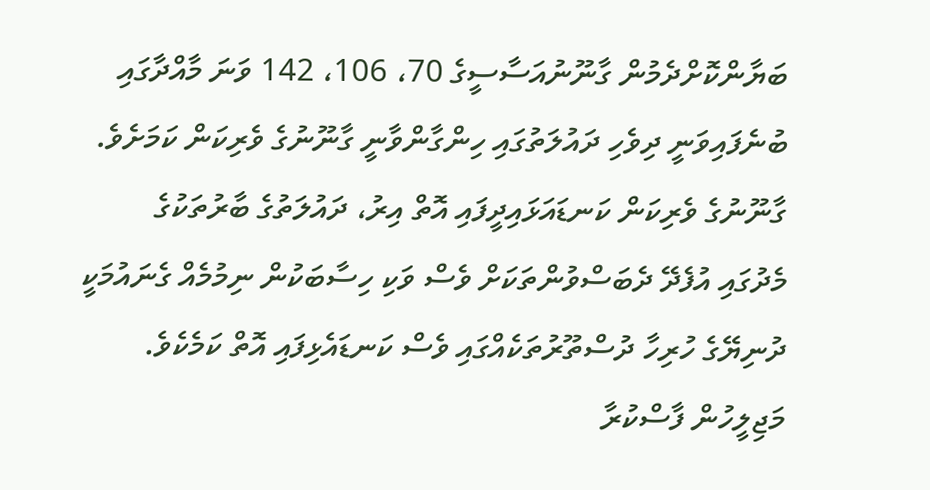ބަޔާންކޮށްދެމުން ގާނޫނުއަސާސީގެ 70، 106، 142 ވަނަ މާއްދާގައި ބުނެފައިވަނީ ދިވެހި ދައުލަތުގައި ހިންގާންވާނީ ގާނޫނުގެ ވެރިކަން ކަމަށެވެ.
ގާނޫނުގެ ވެރިކަން ކަނޑައަޅައިދީފައި އޮތް އިރު، ދައުލަތުގެ ބާރުތަކުގެ މެދުގައި އުފެދޭ ދެބަސްވުންތަކަށް ވެސް ވަކި ހިސާބަކުން ނިމުމެއް ގެނައުމަކީ ދުނިޔޭގެ ހުރިހާ ދުސްތޫރުތަކެއްގައި ވެސް ކަނޑައެޅިފައި އޮތް ކަމެކެވެ. މަޖިލީހުން ފާސްކުރާ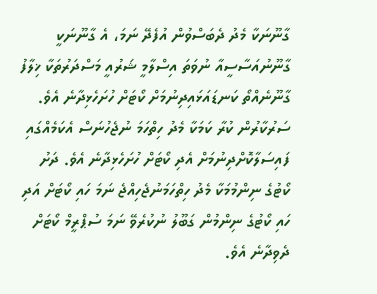ގާނޫނަކާ މެދު ދެބަސްވުން އުފެދޭ ނަމަ، އެ ގާނޫނަކީ ގާނޫނުއަސާސީއާ ނުވަތަ އިސްލާމީ ޝަރުއީ މަސްދަރުތަކާ ޚިލާފު ގާނޫނެއްތޯ ކަނޑައަޅައިދިނުމަށް ކޯޓަށް ހުށަހެޅިދާނެ އެވެ. ސަރުކާރުން ކުރާ ކަމަކާ މެދު ހިތްހަމަ ނުޖެހުނަސް އެކަމެއްގައި ފައިސަލާކޮށްދިނުމަށް އެދި ކޯޓަށް ހުށަހެޅިދާނެ އެވެ. ދަށު ކޯޓުގެ ނިންމުމަކާ މެދު ހިތްހަމަނުޖެހިއްޖެ ނަމަ ހައި ކޯޓަށް އަދި ހައި ކޯޓުގެ ނިންމުން ގަބޫލު ނުކުރެވޭ ނަމަ ސުޕްރީމް ކޯޓަށް ދެވިދާނެ އެވެ.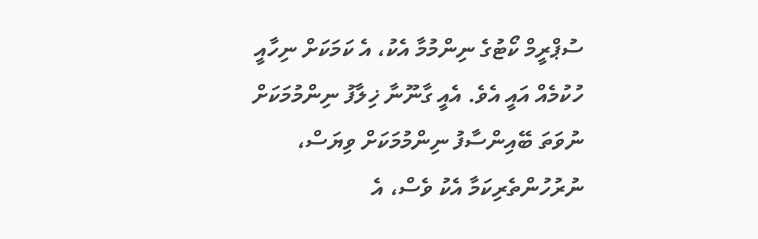ސުޕްރީމް ކޯޓުގެ ނިންމުމާ އެކު، އެ ކަމަކަށް ނިހާއީ ހުކުމެއް އައީ އެވެ. އެއީ ގާނޫނާ ޚިލާފު ނިންމުމަކަށް ނުވަތަ ބޭއިންސާފު ނިންމުމަކަށް ވިޔަސް، ނުރުހުންތެރިކަމާ އެކު ވެސް، އެ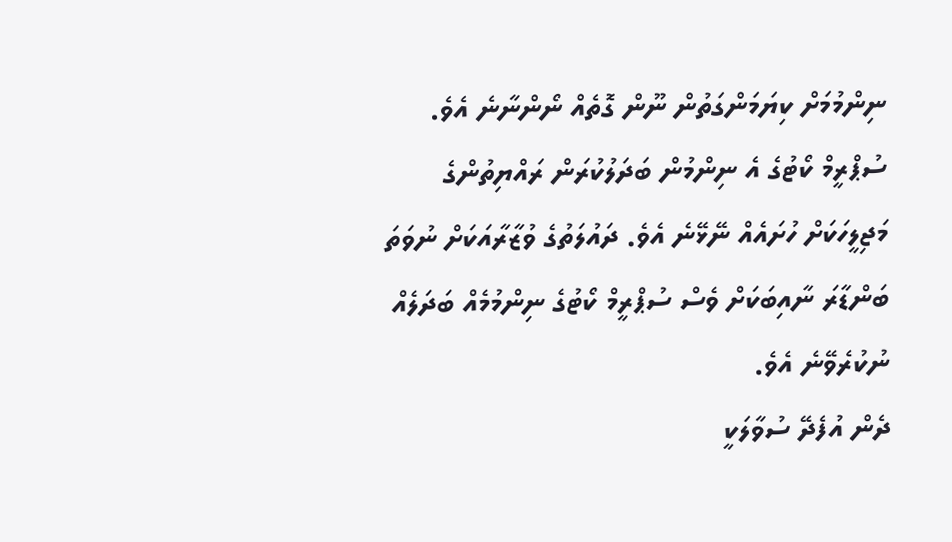ނިންމުމަށް ކިޔަމަންގަތުން ނޫން ގޮތެއް ނޯންނާނެ އެވެ. ސުޕްރީމް ކޯޓުގެ އެ ނިންމުން ބަދަލުކުރަން ރައްޔިތުންގެ މަޖިލީހަކަށް ހުށައެއް ނޭޅޭނެ އެވެ. ދައުލަތުގެ ވުޒާރާއަކަށް ނުވަތަ ބަންޑާރަ ނާއިބަކަށް ވެސް ސުޕްރީމް ކޯޓުގެ ނިންމުމެއް ބަދަލެއް ނުކުރެވޭނެ އެވެ.
ދެން އުފެދޭ ސުވާލަކީ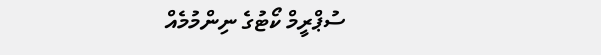ސުޕްރީމް ކޯޓުގެ ނިންމުމެއް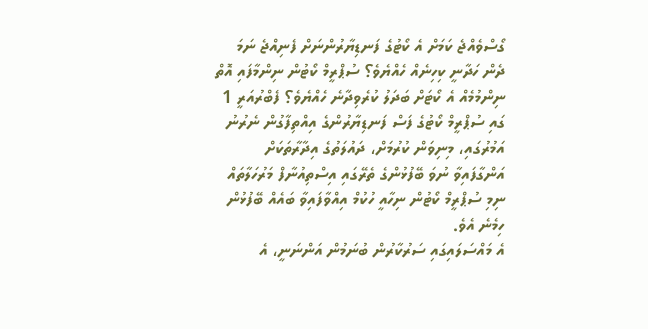ގޯސްވެއްޖެ ކަމަށް އެ ކޯޓުގެ ފަނޑިޔާރުންނަށް ފެނިއްޖެ ނަމަ ދެން ހަދާނީ ކިހިނެއް ހެއްޔެވެ؟ ސުޕްރީމް ކޯޓުން ނިންމާފައި އޮތް ނިންމުމެއް އެ ކޯޓަށް ބަދަލު ކުރެވިދާނެ ހެއްޔެވެ؟ ފެބްރުއަރީ 1 ގައި ސުޕްރީމް ކޯޓުގެ ފަސް ފަނޑިޔާރުންގެ އިއްތިފާގުން ނެރުނު އަމުރުގައި، މިނިވަން ކުރުމަށް، ދައުލަތުގެ އިދާރާތަކަށް އަންގާފައިވާ ނުވަ ބޭފުޅުންގެ ތެރޭގައި އިސްތިއުނާފް މަރުހަލާތައް ނިމި ސުޕްރީމް ކޯޓުން ނިހާއީ ހުކުމް އިއްވާފައިވާ ބައެއް ބޭފުޅުން ހިމެނެ އެވެ.
އެ މައްސަލައިގައި ސަރުކާރުން ބުނަމުން އަންނަނީ، އެ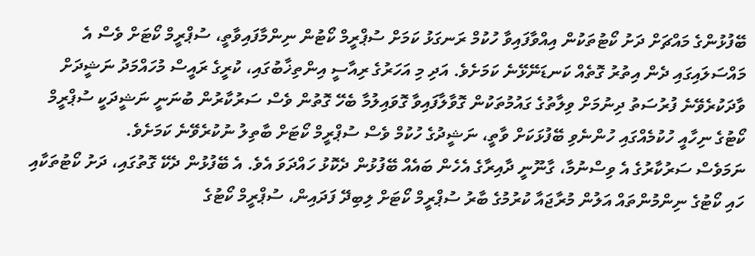ބޭފުޅުންގެ މައްޗަށް ދަށު ކޯޓުތަކުން އިއްވާފައިވާ ހުކުމް ރަނގަޅު ކަމަށް ސުޕްރީމް ކޯޓުން ނިންމާފައިވާތީ، ސުޕްރީމް ކޯޓަށް ވެސް އެ މައްސަލައިގައި ދެން އިތުރު ގޮތެއް ކަނޑަނޭޅޭނެ ކަމަށެވެ. އަދި މި އަހަރުގެ ރިއާސީ އިންތިޚާބުގައި، ކުރީގެ ރައީސް މުހައްމަދު ނަޝީދަށް ވާދަކުރެވޭނެ ފުރުސަތު ދިނުމަށް ވިލާތުގެ ގައުމުތަކުން ގޮވާލާފައިވާ ގޮވައިލުމާ ބެހޭ ގޮތުން ވެސް ސަރުކާރުން ބުނަނީ ނަޝީދަކީ ސުޕްރީމް ކޯޓުގެ ނިހާއީ ހުކުމެއްގައި ހުންނެވި ބޭފުޅަކަށް ވާތީ، ނަޝީދުގެ ހުކުމް ވެސް ސުޕްރީމް ކޯޓަށް ބާތިލު ނުކުރެވޭނެ ކަމަށެވެ.
ނަމަވެސް ސަރުކާރުގެ އެ ވިސްނުމާ، ގާނޫނީ ދާއިރާގެ އެހެން ބައެއް ބޭފުޅުން ދެކޮޅު ހައްދަވަ އެވެ. އެ ބޭފުޅުން ދެކޭ ގޮތުގައި، ދަށު ކޯޓުތަކާއި ހައި ކޯޓުގެ ނިންމުންތައް އަލުން މުރާޖައާ ކުރުމުގެ ބާރު ސުޕްރީމް ކޯޓަށް ލިބިދޭ ފަދައިން، ސުޕްރީމް ކޯޓުގެ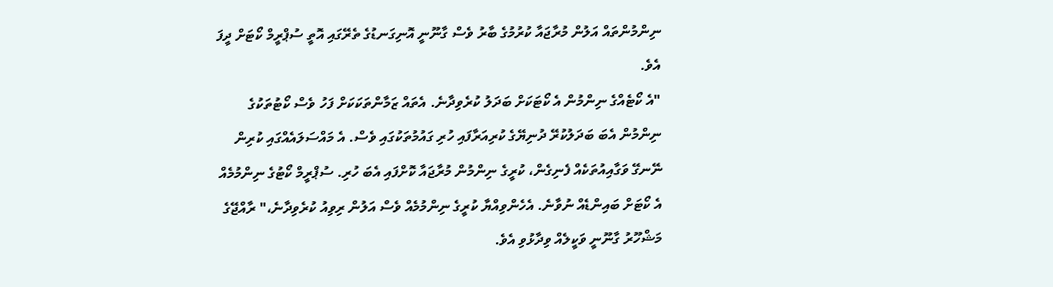ނިންމުންތައް އަލުން މުރާޖައާ ކުރުމުގެ ބާރު ވެސް ގާނޫނީ އޮނިގަނޑުގެ ތެރޭގައި އޮތީ ސުޕްރީމް ކޯޓަށް ދީފަ އެވެ.
"އެ ކޯޓެއްގެ ނިންމުން އެ ކޯޓަކަށް ބަދަލު ކުރެވިދާނެ. އެތައް ޒަމާންތަކަކަށް ފަހު ވެސް ކޯޓުތަކުގެ ނިންމުން އެބަ ބަދަލުކުރޭ ދުނިޔޭގެ ކުރިއަރާފައި ހުރި ގައުމުތަކުގައި ވެސް. އެ މައްސަލައެއްގައި ކުރިން ނޭނގޭ ވަގާއިއުތަކެއް ފެނިގެން، ކުރީގެ ނިންމުން މުރާޖައާ ކޮށްފައި އެބަ ހުރި. ސުޕްރީމް ކޯޓުގެ ނިންމުމެއް އެ ކޯޓަށް ބައިންޑެއް ނުވާނެ. އެހެންވިއްޔާ ކުރީގެ ނިންމުމެއް ވެސް އަލުން ރިވިއު ކުރެވިދާނެ،" ރާއްޖޭގެ މަޝްހޫރު ގާނޫނީ ވަކީލެއް ވިދާޅުވި އެވެ.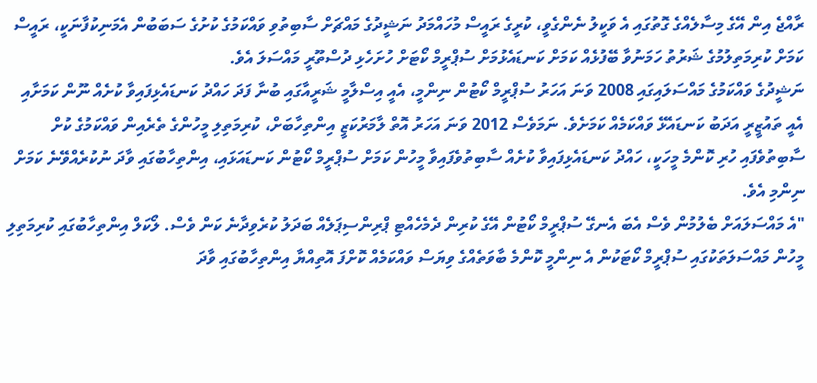ރާއްޖެ އިން އޭގެ މިސާލެއްގެ ގޮތުގައި އެ ވަކީލު ނެންގެވީ، ކުރީގެ ރައީސް މުހައްމަދު ނަޝީދުގެ މައްޗަށް ސާބިތުވި ވައްކަމުގެ ކުށުގެ ސަބަބުން އެމަނިކުފާނަކީ، ރައީސް ކަމަށް ކުރިމަތިލުމުގެ ޝަރުތު ހަމަނުވާ ބޭފުޅެއް ކަމަށް ކަނޑައެޅުމަށް ސުޕްރީމް ކޯޓަށް ހުށަހެޅި ދުސްތޫރީ މައްސަލަ އެވެ.
ނަޝީދުގެ ވައްކަމުގެ މައްސަލައިގައި 2008 ވަނަ އަހަރު ސުޕްރީމް ކޯޓުން ނިންމީ، އެއީ އިސްލާމީ ޝަރީއާގައި ބުނާ ފަދަ ހައްދު ކަނޑައެޅިފައިވާ ކުށެއް ނޫން ކަމަށާއި އެއީ ތައުޒީރީ އަދަބު ކަނޑައެޅޭ ވައްކަމެއް ކަމަށެވެ. ނަމަވެސް 2012 ވަނަ އަހަރު އޮތް ލާމަރުކަޒީ އިންތިހާބަށް، ކުރިމަތިލި މީހުންގެ ތެރެއިން ވައްކަމުގެ ކުށް ސާބިތުވެފައި ހުރި ކޮންމެ މީހަކީ، ހައްދު ކަނޑައެޅިފައިވާ ކުށެއް ސާބިތުވެފައިވާ މީހުން ކަމަށް ސުޕްރީމް ކޯޓުން ކަނޑައަޅައި، އިންތިހާބުގައި ވާދަ ނުކުރެއްވޭނެ ކަމަށް ނިންމި އެވެ.
"އެ މައްސަލައަށް ބެލުމުން ވެސް އެބަ އެނގޭ ސުޕްރީމް ކޯޓުން އޭގެ ކުރިން ދެމެހެއްޓި ޕްރިންސިޕަލެއް ބަދަލު ކުރެވިދާނެ ކަން ވެސް. ލޯކަލް އިންތިހާބުގައި ކުރިމަތިލި މީހުން މައްސަލަތަކުގައި ސުޕްރީމް ކޯޓަކުން އެ ނިންމީ ކޮންމެ ބާވަތެއްގެ ވިޔަސް ވައްކަމެއް ކޮށްފަ އޮތިއްޔާ އިންތިހާބުގައި ވާދަ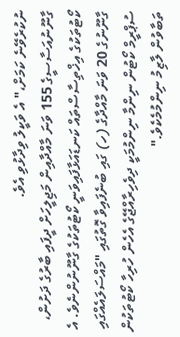ނުކުރެވޭނެ ކަމަށް،" އެ ވަކީލު ވިދާޅުވި އެވެ.
ގާނޫނުއަސާސީގެ 155 ވަނަ މާއްދާއިން މަޖިލީހަށް ދީފައި ބާރުގެ ދަށުން، ކޯޓުތަކުގެ އިޚްތިސާސްތައް ކަނޑައަޅާފައިވަނީ ކޯޓުތަކުގެ ގާނޫނުންނެވެ. އެ ގާނޫނުގެ 20 ވަނަ މާއްދާގެ (ހ) ގައި ބުނެފައިވާ ގޮތުގައި "މައްސަލައެއްގައި ސުޕްރީމް ކޯޓުން ނިންމާ ނިންމުމަކީ ދިވެހިރާއްޖޭގެ އެހެން ހުރިހާ ކޯޓުތަކުން ތަބާވުން ލާޒިމު ނިންމުމެކެވެ."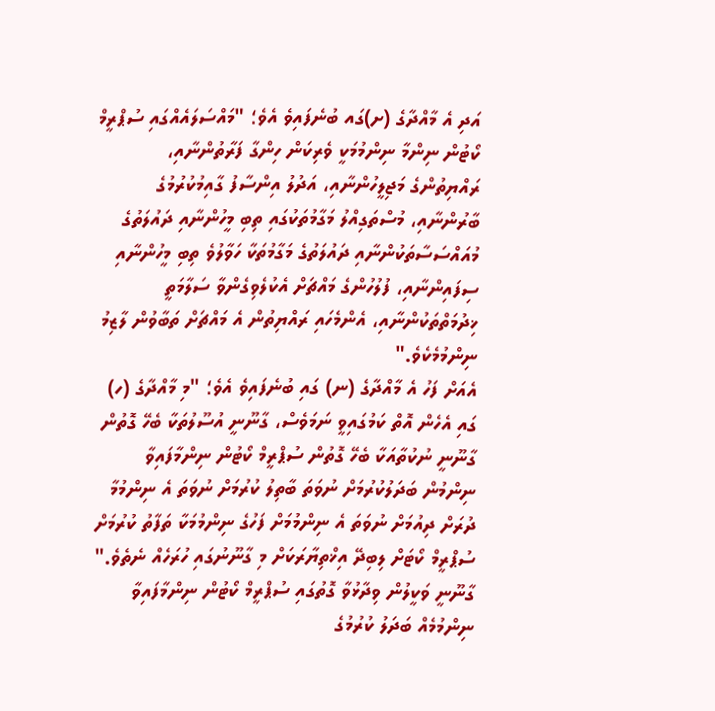އަދި އެ މާއްދާގެ (ށ)ގައ ބުނެފައިވެ އެވެ؛ "މައްސަލައެއްގައި ސުޕްރީމް ކޯޓުން ނިންމާ ނިންމުމަކީ ވެރިކަން ހިންގާ ފަރާތުންނާއި، ރައްޔިތުންގެ މަޖިލީހުންނާއި، އަދުލު އިންސާފު ގާއިމުކުރުމުގެ ބާރުންނާއި، މުސްތަގިއްލު މަގާމުތަކުގައި ތިބި މީހުންނާއި ދައުލަތުގެ މުއައްސަސާތަކުންނާއި ދައުލަތުގެ މަގާމުތަކާ ހަވާލުވެ ތިބި މީހުންނާއި ސިފައިންނާއި، ފުލުހުންގެ މައްޗަށް އެކުލެވިގެންވާ ސަލާމަތީ ޚިދުމަތްތަކުންނާއި، އެންމެހައި ރައްޔިތުން އެ މައްޗަށް ތަބާވުން ލާޒިމު ނިންމުމެކެވެ."
އެއަށް ފަހު އެ މާއްދާގެ (ނ) ގައި ބުނެފައިވެ އެވެ؛ "މި މާއްދާގެ (ހ) ގައި އެހެން އޮތް ކަމުގައިވީ ނަމަވެސް، ގާނޫނީ އުސޫލުތަކާ ބެހޭ ގޮތުން ގާނޫނީ ނުކުތާއަކާ ބެހޭ ގޮތުން ސުޕްރީމް ކޯޓުން ނިންމާފައިވާ ނިންމުން ބަދަލުކުރުމަށް ނުވަތަ ބާތިލު ކުރުމަށް ނުވަތަ އެ ނިންމުމާ ދުރަށް ދިއުމަށް ނުވަތަ އެ ނިންމުމަށް ފަހުގެ ނިންމުމަކާ ތަފާތު ކުރުމަށް ސުޕްރީމް ކޯޓަށް ލިބިދޭ އިޚްތިޔާރަކަށް މި ގާނޫނުގައި ހުރަހެއް ނެތެވެ."
ގާނޫނީ ވަކީލުން ވިދާޅުވާ ގޮތުގައި ސުޕްރީމް ކޯޓުން ނިންމާފައިވާ ނިންމުމެއް ބަދަލު ކުރުމުގެ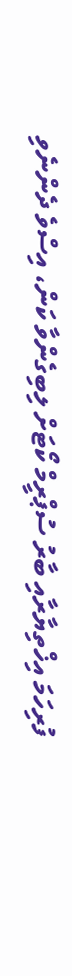ފުރިހަމަ އިޚްތިޔާރާއި ބާރު ސުޕްރީމް ކޯޓަށް ލިބިގެންވާ ކަން، އިސްވެ ދެންނެވި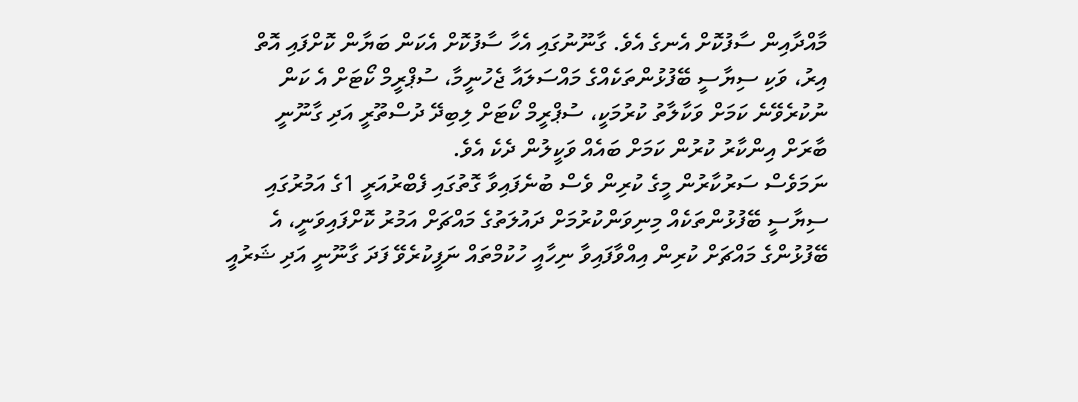މާއްދާއިން ސާފުކޮށް އެނގެ އެވެ. ގާނޫނުގައި އެހާ ސާފުކޮށް އެކަން ބަޔާން ކޮށްފައި އޮތް އިރު، ވަކި ސިޔާސީ ބޭފުޅުންތަކެއްގެ މައްސަލައާ ޖެހުނީމާ، ސުޕްރީމް ކޯޓަށް އެ ކަން ނުކުރެވޭނެ ކަމަށް ވަކާލާތު ކުރުމަކީ، ސުޕްރީމް ކޯޓަށް ލިބިދޭ ދުސްތޫރީ އަދި ގާނޫނީ ބާރަށް އިންކާރު ކުރުން ކަމަށް ބައެއް ވަކީލުން ދެކެ އެވެ.
ނަމަވެސް ސަރުކާރުން މީގެ ކުރިން ވެސް ބުނެފައިވާ ގޮތުގައި ފެބްރުއަރީ 1ގެ އަމުރުގައި ސިޔާސީ ބޭފުޅުންތަކެއް މިނިވަންކުރުމަށް ދައުލަތުގެ މައްޗަށް އަމުރު ކޮށްފައިވަނީ، އެ ބޭފުޅުންގެ މައްޗަށް ކުރިން އިއްވާފައިވާ ނިހާއީ ހުކުމްތައް ނަފީކުރެވޭ ފަދަ ގާނޫނީ އަދި ޝަރުއީ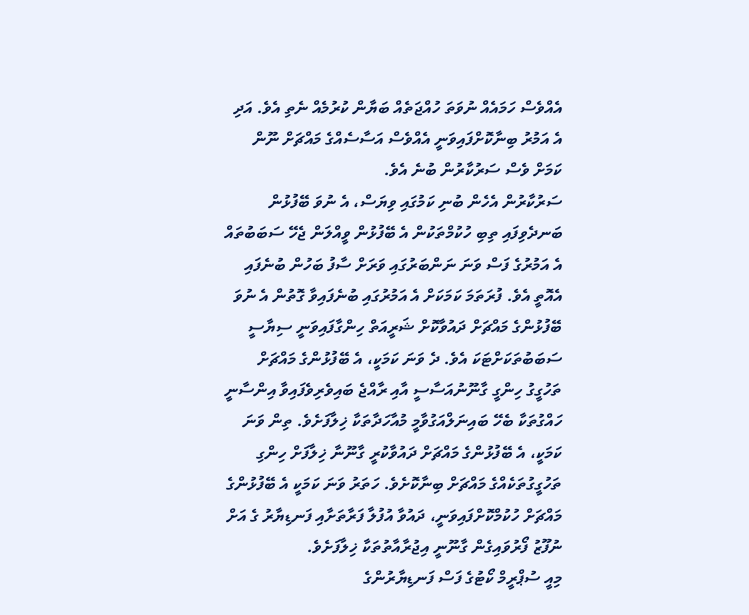އެއްވެސް ހަމައެއް ނުވަތަ ހުއްޖަތެއް ބަޔާން ކުރުމެއް ނެތި އެވެ. އަދި އެ އަމުރު ބިނާކޮށްފައިވަނީ އެއްވެސް އަސާސެއްގެ މައްޗަށް ނޫން ކަމަށް ވެސް ސަރުކާރުން ބުނެ އެވެ.
ސަރުކާރުން އެހެން ބުނި ކަމުގައި ވިޔަސް، އެ ނުވަ ބޭފުޅުން ބަނދެވިފައި ތިބި ހުކުމްތަކުން އެ ބޭފުޅުން ވީއްލަން ޖެހޭ ސަބަބުތައް އެ އަމުރުގެ ފަސް ވަނަ ނަންބަރުގައި ވަރަށް ސާފު ބަހުން ބުނެފައި އެއޮތީ އެވެ. ފުރަތަމަ ކަމަކަށް އެ އަމުރުގައި ބުނެފައިވާ ގޮތުން އެ ނުވަ ބޭފުޅުންގެ މައްޗަށް ދައުވާކޮށް ޝަރީއަތް ހިންގާފައިވަނީ ސިޔާސީ ސަބަބުތަކަށްޓަކަ އެވެ. ދެ ވަނަ ކަމަކީ، އެ ބޭފުޅުންގެ މައްޗަށް ތަހުގީގު ހިންގީ ގާނޫނުއަސާސީ އާއި ރާއްޖެ ބައިވެރިވެފައިވާ އިންސާނީ ހައްގުތަކާ ބެހޭ ބައިނަލްއަގުވާމީ މުއާހަދާތަކާ ޚިލާފަށެވެ. ތިން ވަނަ ކަމަކީ، އެ ބޭފުޅުންގެ މައްޗަށް ދައުވާކުރީ ގާނޫނާ ޚިލާފަށް ހިންގި ތަހުގީގުތަކެއްގެ މައްޗަށް ބިނާކޮށެވެ. ހަތަރު ވަނަ ކަމަކީ އެ ބޭފުޅުންގެ މައްޗަށް ހުކުމްކޮށްފައިވަނީ، ދައުވާ އުފުލާ ފަރާތަށާއި ފަނޑިޔާރު ގެ އަށް ނުފޫޒު ފޯރުވައިގެން ގާނޫނީ އިޖުރާއާތުތަކާ ޚިލާފަށެވެ.
މިއީ ސުޕްރީމް ކޯޓުގެ ފަސް ފަނޑިޔާރުންގެ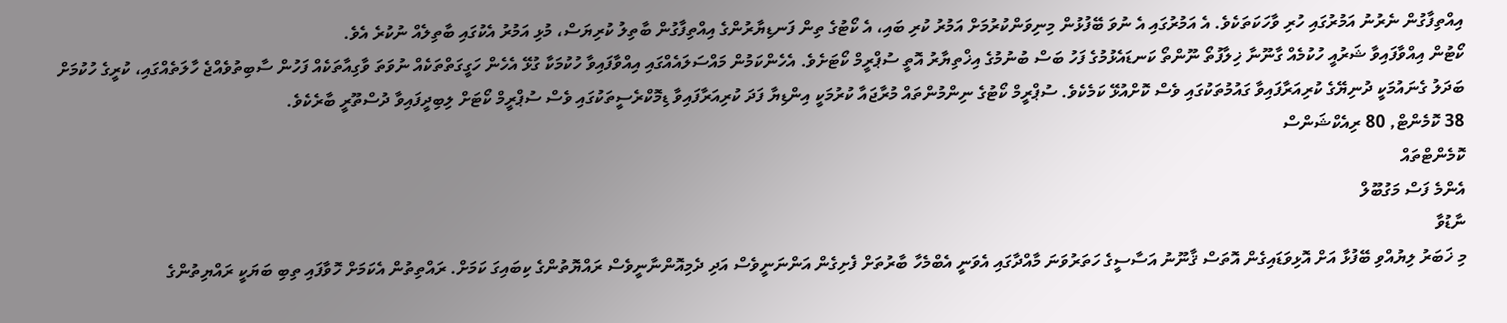އިއްތިފާގުން ނެރުނު އަމުރުގައި ހުރި ވާހަކަތަކެވެ. އެ އަމުރުގައި އެ ނުވަ ބޭފުޅުން މިނިވަންކުރުމަށް އަމުރު ކުރި ބައި، އެ ކޯޓުގެ ތިން ފަނޑިޔާރުންގެ އިއްތިފާގުން ބާތިލު ކުރިޔަސް، މުޅި އަމުރު އެކުގައި ބާތިލެއް ނުކުރެ އެވެ.
ކޯޓުން އިއްވާފައިވާ ޝަރުއީ ހުކުމެއް ގާނޫނާ ޚިލާފުތޯ ނޫންތޯ ކަނޑައެޅުމުގެ ފަހު ބަސް ބުނުމުގެ އިޚްތިޔާރު އޮތީ ސުޕްރީމް ކޯޓަށެވެ. އެހެންކަމުން މައްސަލައެއްގައި އިއްވާފައިވާ ހުކުމަކާ ގުޅޭ އެހެން ހަގީގަތްތަކެއް ނުވަތަ ވާގިއާތަކެއް ފަހުން ސާބިތުވެއްޖެ ހާލަތެއްގައި، ކުރީގެ ހުކުމަށް ބަދަލު ގެނައުމަކީ ދުނިޔޭގެ ކުރިއަރާފައިވާ ގައުމުތަކުގައި ވެސް ކޮށްއުޅޭ ކަމެކެވެ. ސުޕްރީމް ކޯޓުގެ ނިންމުންތައް މުރާޖައާ ކުރުމަކީ އިންޑިޔާ ފަދަ ކުރިއަރާފައިވާ ޑިމޮކްރެސީތަކުގައި ވެސް ސުޕްރީމް ކޯޓަށް ލިބިދީފައިވާ ދުސްތޫރީ ބާރެކެވެ.
38 ކޮމެންޓް, 80 ރިއެކްޝަންސް
ކޮމެންޓްތައް
އެންމެ ފަސް މަގުބޫލް
ނާޑުވާ
މި ޚަބަރު ލިޔުއްވި ބޭފުޅާ އަށް އޮޅިވަޑައިގެން އޮތަސް ޤާނޫނު އަސާސީގެ ހަތަރުވަނަ މާއްދާގައި އެވަނީ އެބްމެހާ ބާރުތަށް ފެށިގެން އަންނަނީވެސް އަދި ދެމިއޮންނާނީވެސް ރައްޔޮތުންގެ ކިބައިގަ ކަމަށް. ރައްތިތުން އެކަމަށް ހޮވާފައި ތިބި ބަޔަކީ ރައްޔިތުންގެ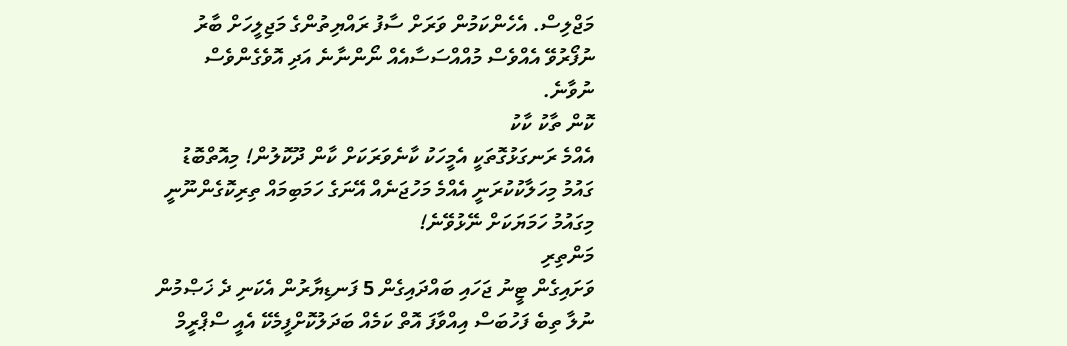މަޖްލިސް. އެހެންކަމުން ވަރަށް ސާފު ރައްޔިތުންގެ މަޖިލީހަށް ބާރު ނުފޯރުވޭ އެއްވެސް މުއްއްސަސާއެއް ނޯންނާނެ އަދި އޮވެގެންވެސް ނުވާނެ.
ކޮން ތާކު ކާކު
އެއްމެ ރަނގަޅުގޮތަކީ އެމީހަކު ކާނެވަރަކަށް ކާން ދޫކޮލުން! މިއޮތްބޮޑު ގައުމު މިހަލާކުކުރަނީ އެއްމެ މަހުޖަނެއް އޭނަގެ ހަމަބިމައް ތިރިކޮގެންނޫނީ މިގައުމު ހަމަޔަކަށް ނޭޅުވޭނެ!
މަންތިރި
ވަށައިގެން ޓީނު ޖަހައި ބައްދައިގެން 5 ފަނޑިޔާރުން އެކަނި ދެ ޚަޞްމުން ނުލާ ތިބެ ފަހުބަސް އިއްވާފަ އޮތް ކަމެއް ބަދަލުކޮށްފީމެކޭ އެއީ ސްޕްރީމް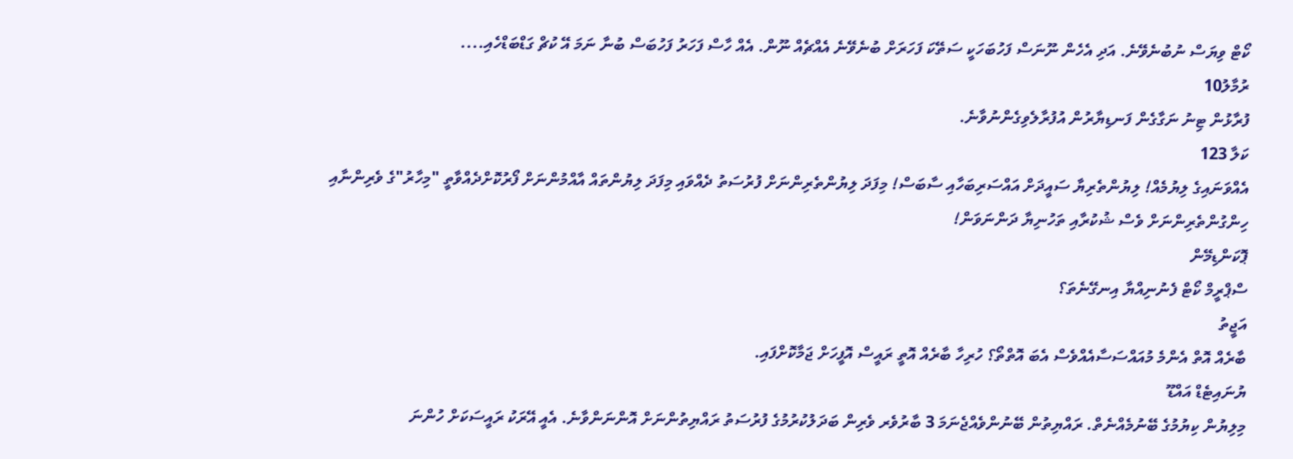ކޯޓް ވިޔަސް ނުބުނެވޭނެ. އަދި އެހެން ނޫނަސް ފަހުބަހަކީ ސަތޭކަ ފަހަރަށް ބުނެވޭނެ އެއްޗެއް ނޫން. އެއް ހާސް ފަހަރު ފަހުބަސް ބުނާ ނަމަ އޭ ކުޗް ގަޑްބަޑްހެއި....
ރުމާލު10
ފުރާޅުން ޓިނު ނަގާގެން ފަނޑިޔާރުން އުފުރާލެވިގެންނުވާނެ.
ކަލާ 123
އެއްވަނައިގެ ލިޔުމެއް! ލިޔުންތެރިޔާ ސައީދަށް އައްސަރިބަހާއި ސާބަސް! މިފަދަ ލިޔުންތެރިންނަށް ފުރުސަތު ދެއްވައި މިފަދަ ލިޔުންތައް އާއްމުންނަށް ފޯރުކޮށްދެއްވާތީ "މިހާރު"ގެ ވެރިންނާއި ހިންގުންތެރިންނަށް ވެސް ޝުކުރާއި ތަހުނިޔާ ދަންނަވަން!
ޕޮކަންޑިމޭން
ސްޕްރީމް ކޯޓް ފެނުނިއްޔާ އިނގޭނެތަ؟
އަޖީތު
ބާރެއް އޮތް އެންމެ މުއައްސަސާއެއްވެސް އެބަ އޮތްތޯ؟ ހުރިހާ ބާރެއް އޮތީ ރައީސް އޮފީހަށް ޖަމާކޮށްފައި.
ޔުނައިޓެޑް އައްޑޫ
މިލިޔުން ކިޔުމުގެ ބޭނުމެއްނެތް. ރައްޔިތުން ބޭނުންވެއްޖެނަމަ 3 ބާރުވެރ ވެރިން ބަދަލުކުރުމުގެ ފުރުސަތު ރައްޔިތުންނަށް އޮންނަންވާނެ. އެއީ އޭރަކު ރައީސަކަށް ހުންނަ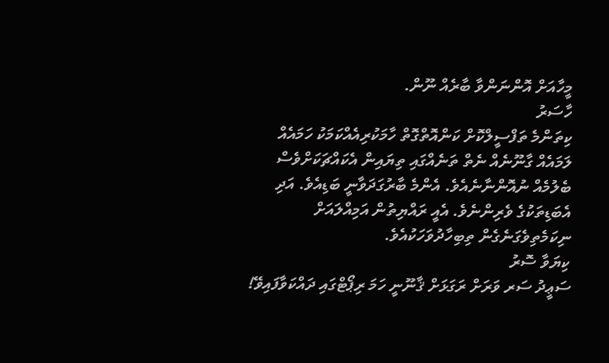މީހާއަށް އޮންނަންވާ ބާރެއް ނޫން.
ހާސަރު
ކިތަންމެ ތަފްސީލްކޮށް ކަންއޮތްގޮތް ހާމަކުރިއެއްކަމަކު ހަމައެއް ލަމައެއް ގާނޫނެއް ނެތް ތަނެއްގައި ތިޔައިން އެކައްޗަކަށްވެސް ބެލުމެއް ނުއޮންނާނެއެވެ. އެންމެ ބާރުގަދަވާނީ ބަޑިއެވެ. އަދި އެބަޑިތަކުގެ ވެރިންނެވެ. އެއީ ރައްޔިތުން އަމިއްލައަށް ނިކަމެތިވެގަނެގެން ތިބިހާދުވަހަކުއެވެ.
ކިޔަވާ ސޮރު
ސަޢީދު ސަރ ވަރަށް ރަގަޅަށް ޤާނޫނީ ހަމަ ރިޕޯޓްގައި ދައްކަވާފައިވޭ!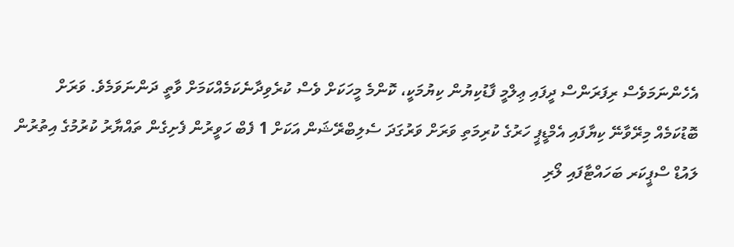އެހެންނަމަވެސް ރިފަރަންސް ދީފައި ޢިލްމީ ފާޑުކިޔުން ކިޔުމަކީ، ކޮންމެ މީހަކަށް ވެސް ކުރެވިދާނެކަމެއްކަމަށް ވާތީ ދަންނަވަމެވެ. ވަރަށް ބޮޑުކަމެއް މިރޭވާނޭ ކިޔާފައި އެމްޑީޕީ ހަރުގެ ކުރިމަތި ވަރަށް ވަރުގަދަ ސެލިބްރޭޝަން އަކަށް 1 ފެބް ހަވީރުން ފެށިގެން ތައްޔާރު ކުރުމުގެ އިތުރުން ލައުޑް ސްޕީކަރ ބަހައްޓާފައި ލޯރި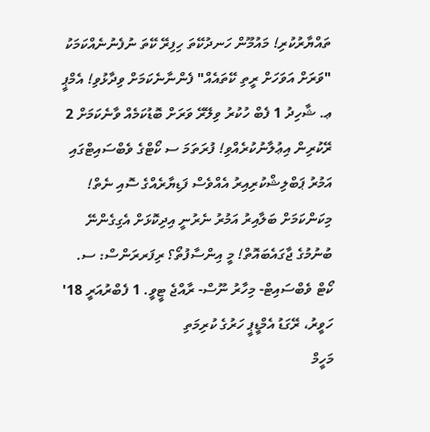ތައްޔާރުކުރި! މައުމޫން ހަނދުކޭތަ ހިފިރޭ ކޭތަ ނުފެނުނެއްކަމަކު "ވަރަށް އަވަހަށް ރީތި ކޭތައެއް" ފެންނާނެކަމަށް ވިދާޅުވި! އެމްޕީ ޢ. ޝާހިދު 1 ފެބް ހުކުރު ވިލޭރޭ ވަރަށް ބޮޑުކަމެއް ވާނެކަމަށް 2 ރޭކުރިން އިޢުލާނުކުރެއްވި! ފުރަތަމަ ސ ކޯޓްގެ ވެބްސައިޓްގައި އަމުރު ޕަބްލިޝްކުރިއިރު އެއްވެސް ފަޑިޔާރެއްގެ ސޮއި ނެތް! މިކަންކަމަށް ބަލާއިރު އަމުރު ނެރުނީ އިދިކޮޅަށް އެގިގެންނޭ ބުނުމުގެ ޖާގައެބައޮތް! މީ އިންސާފުތޯ؟ ރިފަރރަންސް: ސ. ކޯޓް ވެބްސައިޓް- މިހާރު ނޫސް- ރާއްޖެ ޓީވީ. 1 ފެބްރުއަރީ 18' ހަވީރު، ރޭގަޑު އެމްޑީޕީ ހަރުގެ ކުރިމަތި
މަހީމް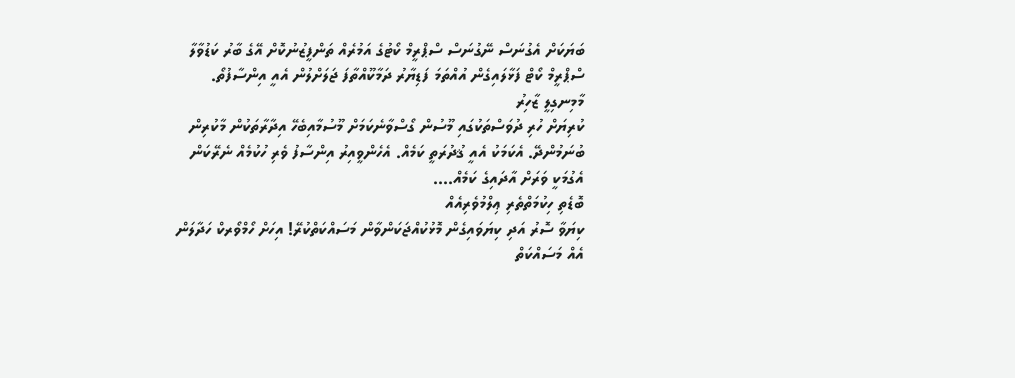ބަޔަކަށް އެގުނަސް ނޭގުނަސް ސްޕްރީމް ކޯޓުގެ އަމުރެއް ތަންފީޒުނުކޮށް އޭގެ ބާރު ކަޑުވާލާ ސްޕްރީމް ކޯޓް ފަޅާލައިގެން އުއްތަމަ ފަޑިޔާރު ދަމާކޫއްތާފަ ޖަލަށްލުން އެއީ އިންސާފުތޯ.
މާމިނގިލީ ޒާހިރު
ކުރިޔަށް ހުރި ދުވަސްތަކުގައި މޫސުން ގޯސްވާނެކަމަށް މޫސުމާއިބެހޭ އިދާރާތަކުން މާކުރިން ބުނަމުންދޭ. އެކަމަކު އެއީ ޤުދުރަތީ ކަމެއް. އެހެންވީއިރު އިންސާފު ވެރި ހުކުމެއް ނެރޭކަން އެގުމަކީ ވަރަށް އާދައިގެ ކަމެއް....
ބޮޑެތި ހިކުމަތްތެރި ޢިލްމުވެރިއެއް
ކިޔަވާ ސޮރު އަދި ކިޔަވައިގެން މޮޅުކުއްޖަކަންވާން މަސައްކަތްކުރޭ! އިހަށް ހޯމްވޯރކް ހަދާލަން އެއް މަސައްކަތް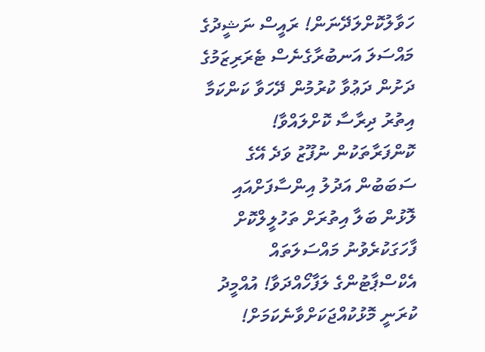ހަވާލުކޮށްލަދޭނަން! ރައީސް ނަޝީދުގެ މައްސަލަ އަނބުރާގެނެސް ޓެރަރިޒަމުގެ ދަށުން ދަޢުވާ ކުރުމުން ދޭހަވާ ކަންކަމާ އިތުރު ދިރާސާ ކޮށްލައްވާ! ކޮންފަރާތަކުން ނުފޫޒު ވަދެ އޭގެ ސަބަބުން އަދުލު އިންސާފަށްއައި ލޮޅުން ބަލާ އިތުރަށް ތަހުލީލްކޮށް ފާހަގަކުރެވުނު މައްސަލަތައް އެކްސްޕާޓުންގެ ލަފާހޯއްދަވާ! އުއްމީދު ކުރަނީ މޮޅުކުއްޖަކަށްވާނެކަމަށް!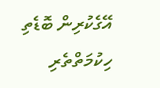އޭގެކުރިން ބޮޑެތި ހިކުމަތްތެރި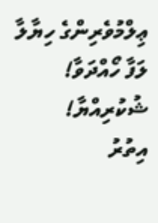ޢިލްމުވެރިންގެ ހިޔާލާ ލަފާ ހޯއްދަވާ! ޝުކުރިއްޔާ!
އިތުރު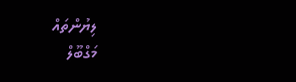ލިޔުންތައް
މަގްބޫލް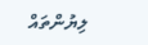ލިޔުންތައް